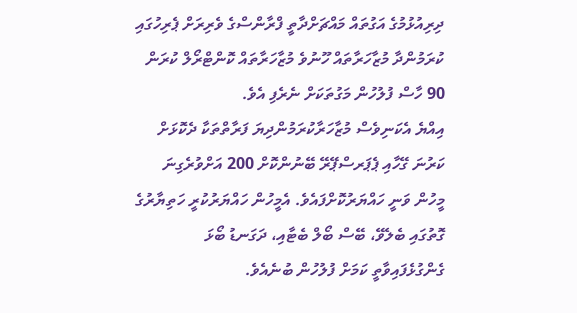ދިރިއުޅުމުގެ އަގުތައް މައްޗަށްދާތީ ފްރާންސްގެ ވެރިރަށް ޕެރިހުގައި ކުރަމުންދާ މުޒާހަރާތައް ހޫނުވެ މުޒާހަރާތައް ކޮންޓްރޯލް ކުރަން 90 ހާސް ފުލުހުން މަގުތަކަށް ނެރެފި އެވެ.
އިއްޔެ އެކަނިވެސް މުޒާހަރާކުރަމުންދިޔަ ފަރާތްތަކާ ދެކޮޅަށް ކަރުނަ ގޭހާއި ޕެޕަރސްޕޭރޭ ބޭނުންކޮށް 200 އަށްވުރެގިނަ މީހުން ވަނީ ހައްޔަރުކޮށްފައެވެ. އެމީހުން ހައްޔަރުކުރީ ހަތިޔާރުގެ ގޮތުގައި ބެލެވޭ، ބޭސް ބޯލް ބެޓާއި، ދަގަނޑު ބޯޅަ ގެންގުޅެފައިވާތީ ކަމަށް ފުލުހުން ބުނެއެވެ.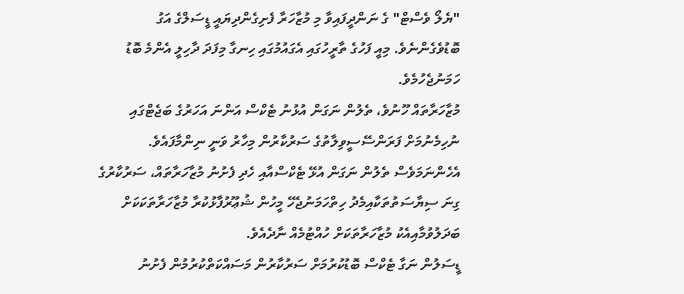"ޔެލޯ ވެސްޓް" ގެ ނަންދީފައިވާ މި މުޒާހަރާ ފެށިގެންދިޔައީ ޑީސަލްގެ އަގު ބޮޑުވެގެންނެވެ. މިއީ ފަހުގެ ތާރީހުގައި އެގައުމުގައި ހިނގާ މިފަދަ ދާހިލީ އެންމެ ބޮޑު ހަމަނުޖެހުމެވެ.
މުޒާހަރާތައް ހޫނުވެ، ތެލުން ނަގަން އުޅުނު ޓެކްސް އަންނަ އަހަރުގެ ބަޖެޓްގައި ނުހިމެނުމަށް ފަރަންސޭސީވިލާތުގެ ސަރުކާރުން މިހާރު ވަނީ ނިންމާފައެވެ. އެހެންނަމަވެސް ތެލުން ނަގަން އުޅޭ ޓެކްސްއާއި ހެދި ފެށުނު މުޒާހަރާތައް، ސަރުކާރުގެ ގިނަ ސިޔާސަތުތަކާއިމެދު ހިތްހަމަނުޖެހޭ މީހުން ޝުޢޫރުފާޅުކުރާ މުޒާހަރާތަކަކަށް ބަދަލުވުމާއިއެކު މުޒާހަރާތަކަށް ހުއްޓުމެއް ނާދެއެވެ.
ޑީސަލުން ނަގާ ޓެކްސް ބޮޑުކުރުމަށް ސަރުކާރުން މަސައްކަތްކުރުމުން ފެށުނު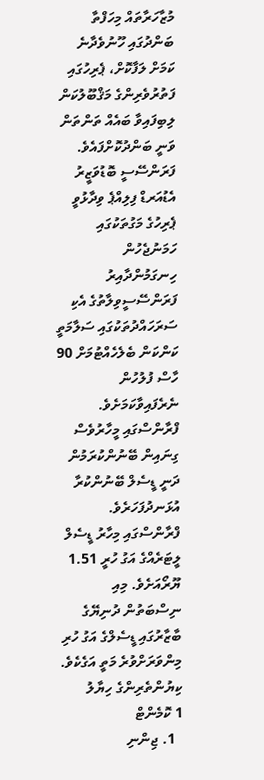މުޒާހަރާތައް މިހަފްތާ ބަންދުގައި ހޫނުވެދާނެ ކަމަށް ލަފާކޮށް، ޕެރިހުގައި ފަތުރުވެރިންގެ މަޤްބޫލުކަން ލިބިފައިވާ ބައެއް ތަންތަން ވަނީ ބަންދުކޮށްފައެވެ.
ފަރަންސޭސީ ބޮޑުވަޒީރު އެޑުއަރޑް ފިލިއްޕެ ވިދާޅުވީ ޕެރިހުގެ މަގުތަކުގައި ހަމަނުޖެހުން ހިނގަމުންދާއިރު ފަރަންސޭސީވިލާތުގެ އެކި ސަރަހައްދުތަކުގައި ސަލާމަތީ ކަންކަން ބެލެހެއްޓުމަށް 90 ހާސް ފުލުހުން ނެރެފައިވާކަމަށެވެ.
ފްރާންސްގައި މީހާރުވެސް ގިނައިން ބޭނުންކުރަމުން ދަނީ ޑީސެލް ބޭނުންކުރާ އުޅަނދުފަހަރެވެ. ފްރާންސްގައި މިހާރު ޑީސެލް ލީޓަރެއްގެ އަގު ހުރީ 1.51 ޔޫރޯއަށެވެ. މިއި ނިސްބަތުން ދުނިޔޭގެ ބާޒާރުގައި ޑީސެލްގެ އަގު ހުރި މިންވަރަށްވުރެ މަތީ އަގެކެވެ.
ކިޔުންތެރިންގެ ހިޔާލު
1 ކޮމެންޓް
  1. ޖިންނި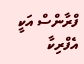ފްރާންސް އަކީ އެފްރިކާ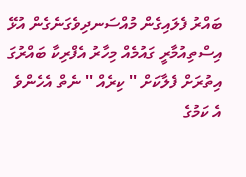ބައްރު ފެލައިގެން މުއްސަނދިވެގަނެގެން އުޅޭ އިސްތިއުމާރީ ގައުމެއް މިހާރު އެފްރިކާ ބައްރުގަ އިތުރަށް ފެލާކަށް '' ކިރެއް '' ނެތް އެހެންވެ އެ ކަމުގެ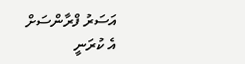އަސަރު ފްރާންސަށް އެ ކުރަނީ